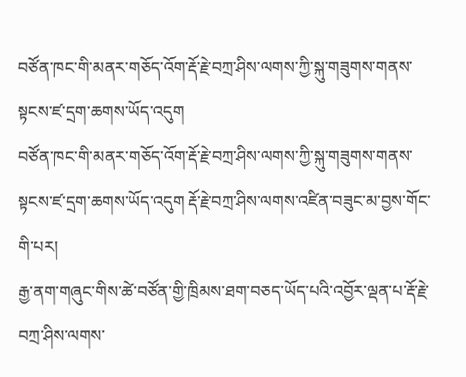བཙོན་ཁང་གི་མནར་གཅོད་འོག་རྡོ་རྗེ་བཀྲ་ཤིས་ལགས་ཀྱི་སྐུ་གཟུགས་གནས་སྟངས་ཛ་དྲག་ཆགས་ཡོད་འདུག
བཙོན་ཁང་གི་མནར་གཅོད་འོག་རྡོ་རྗེ་བཀྲ་ཤིས་ལགས་ཀྱི་སྐུ་གཟུགས་གནས་སྟངས་ཛ་དྲག་ཆགས་ཡོད་འདུག རྡོ་རྗེ་བཀྲ་ཤིས་ལགས་འཛིན་བཟུང་མ་བྱས་གོང་གི་པར།
རྒྱ་ནག་གཞུང་གིས་ཚེ་བཙོན་གྱི་ཁྲིམས་ཐག་བཅད་ཡོད་པའི་འབྱོར་ལྡན་པ་རྡོ་རྗེ་བཀྲ་ཤིས་ལགས་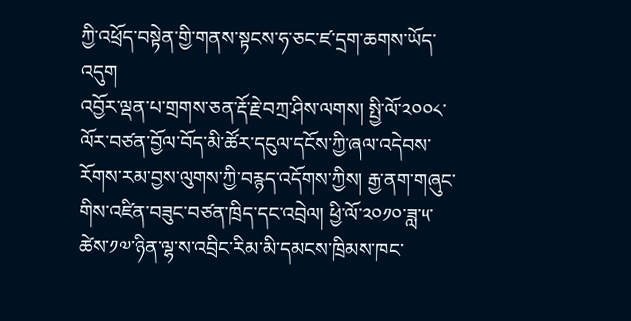ཀྱི་འཕྲོད་བསྟེན་གྱི་གནས་སྟངས་ཧ་ཅང་ཛ་དྲག་ཆགས་ཡོད་འདུག
འབྱོར་ལྡན་པ་གྲགས་ཅན་རྡོ་རྗེ་བཀྲ་ཤིས་ལགས། སྤྱི་ལོ་༢༠༠༨་ལོར་བཙན་བྱོལ་བོད་མི་ཚོར་དངུལ་དངོས་ཀྱི་ཞལ་འདེབས་རོགས་རམ་བྱས་ལུགས་ཀྱི་བརྙད་འདོགས་ཀྱིས། རྒྱ་ནག་གཞུང་གིས་འཛིན་བཟུང་བཙན་ཁྲིད་དང་འབྲེལ། ཕྱི་ལོ་༢༠༡༠་ཟླ་༥་ཚེས་༡༧་ཉིན་ལྷ་ས་འབྲིང་རིམ་མི་དམངས་ཁྲིམས་ཁང་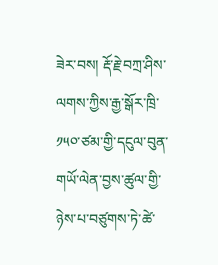ཟེར་བས། རྡོ་རྗེ་བཀྲ་ཤིས་ལགས་ཀྱིས་རྒྱ་སྒོར་ཁྲི་༡༥༠་ཙམ་གྱི་དངུལ་བུན་གཡོ་ལེན་བྱས་ཚུལ་གྱི་ཉེས་པ་བཙུགས་ཏེ་ཚེ་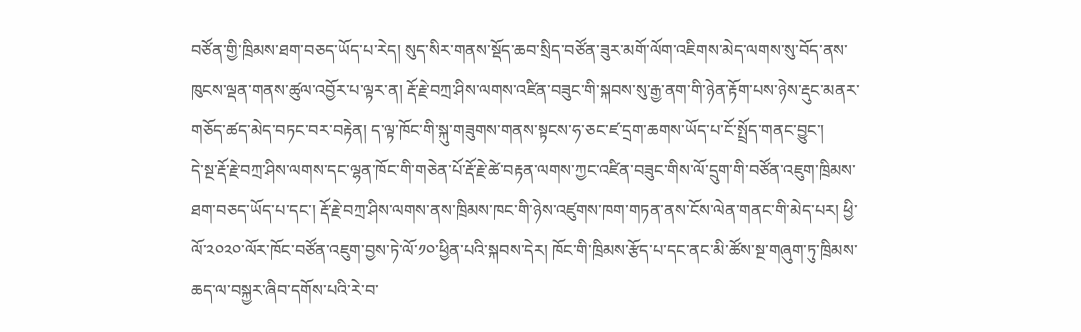བཙོན་གྱི་ཁྲིམས་ཐག་བཅད་ཡོད་པ་རེད། སུད་སིར་གནས་སྡོད་ཆབ་སྲིད་བཙོན་ཟུར་མགོ་ལོག་འཇིགས་མེད་ལགས་སུ་བོད་ནས་ཁུངས་ལྡན་གནས་ཚུལ་འབྱོར་པ་ལྟར་ན། རྡོ་རྗེ་བཀྲ་ཤིས་ལགས་འཛིན་བཟུང་གི་སྐབས་སུ་རྒྱ་ནག་གི་ཉེན་རྟོག་པས་ཉེས་རྡུང་མནར་གཅོད་ཚད་མེད་བཏང་བར་བརྟེན། ད་ལྟ་ཁོང་གི་སྐུ་གཟུགས་གནས་སྟངས་ཧ་ཅང་ཛ་དྲག་ཆགས་ཡོད་པ་ངོ་སྤྲོད་གནང་བྱུང་།
དེ་སྔ་རྡོ་རྗེ་བཀྲ་ཤིས་ལགས་དང་ལྷན་ཁོང་གི་གཅེན་པོ་རྡོ་རྗེ་ཚེ་བརྟན་ལགས་ཀྱང་འཛིན་བཟུང་གིས་ལོ་དྲུག་གི་བཙོན་འཇུག་ཁྲིམས་ཐག་བཅད་ཡོད་པ་དང་། རྡོ་རྗེ་བཀྲ་ཤིས་ལགས་ནས་ཁྲིམས་ཁང་གི་ཉེས་འཛུགས་ཁག་གཏན་ནས་ངོས་ལེན་གནང་གི་མེད་པར། ཕྱི་ལོ་༢༠༢༠་ལོར་ཁོང་བཙོན་འཇུག་བྱས་ཏེ་ལོ་༡༠་ཕྱིན་པའི་སྐབས་དེར། ཁོང་གི་ཁྲིམས་རྩོད་པ་དང་ནང་མི་ཚོས་སྔ་གཞུག་ཏུ་ཁྲིམས་ཆད་ལ་བསྐྱར་ཞིབ་དགོས་པའི་རེ་བ་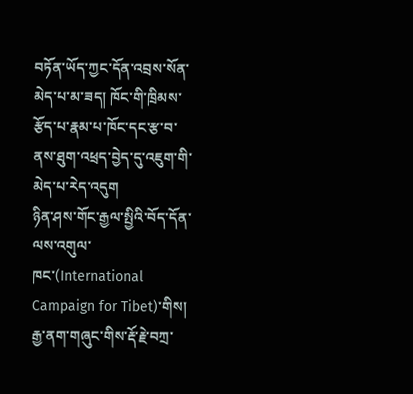བཏོན་ཡོད་ཀྱང་དོན་འབྲས་སོན་མེད་པ་མ་ཟད། ཁོང་གི་ཁྲིམས་རྩོད་པ་རྣམ་པ་ཁོང་དང་རྩ་བ་ནས་ཐུག་འཕྲད་བྱེད་དུ་འཇུག་གི་མེད་པ་རེད་འདུག
ཉིན་ཤས་གོང་རྒྱལ་སྤྱིའི་བོད་དོན་ལས་འགུལ་ཁང་(International Campaign for Tibet)་གིས། རྒྱ་ནག་གཞུང་གིས་རྡོ་རྗེ་བཀྲ་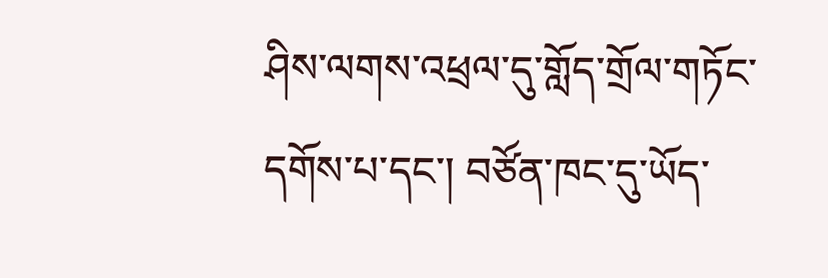ཤིས་ལགས་འཕྲལ་དུ་གློད་གྲོལ་གཏོང་དགོས་པ་དང་། བཙོན་ཁང་དུ་ཡོད་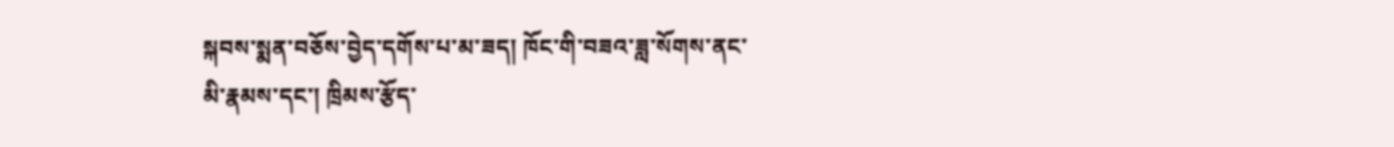སྐབས་སྨན་བཅོས་བྱེད་དགོས་པ་མ་ཟད། ཁོང་གི་བཟའ་ཟླ་སོགས་ནང་མི་རྣམས་དང་། ཁྲིམས་རྩོད་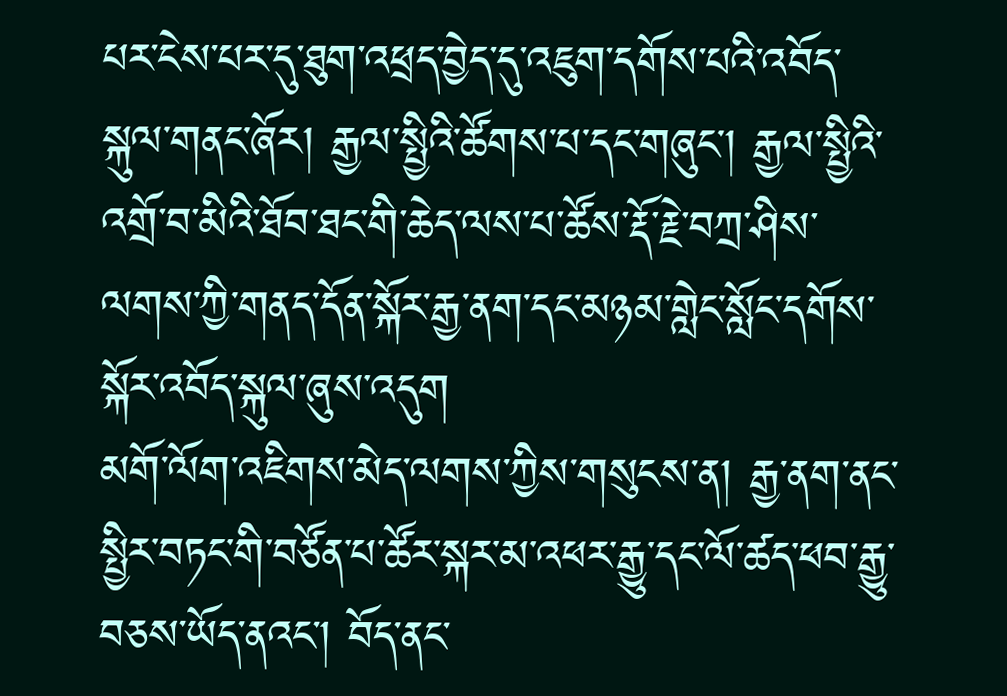པར་ངེས་པར་དུ་ཐུག་འཕྲད་བྱེད་དུ་འཇུག་དགོས་པའི་འབོད་སྐུལ་གནང་ཞོར། རྒྱལ་སྤྱིའི་ཚོགས་པ་དང་གཞུང་། རྒྱལ་སྤྱིའི་འགྲོ་བ་མིའི་ཐོབ་ཐང་གི་ཆེད་ལས་པ་ཚོས་རྡོ་རྗེ་བཀྲ་ཤིས་ལགས་ཀྱི་གནད་དོན་སྐོར་རྒྱ་ནག་དང་མཉམ་གླེང་སློང་དགོས་སྐོར་འབོད་སྐུལ་ཞུས་འདུག
མགོ་ལོག་འཇིགས་མེད་ལགས་ཀྱིས་གསུངས་ན། རྒྱ་ནག་ནང་སྤྱིར་བཏང་གི་བཙོན་པ་ཚོར་སྐར་མ་འཕར་རྒྱུ་དང་ལོ་ཚད་ཕབ་རྒྱུ་བཅས་ཡོད་ནའང་། བོད་ནང་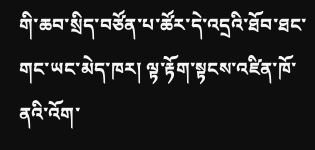གི་ཆབ་སྲིད་བཙོན་པ་ཚོར་དེ་འདྲའི་ཐོབ་ཐང་གང་ཡང་མེད་ཁར། ལྟ་རྟོག་སྟངས་འཛིན་ཁོ་ནའི་འོག་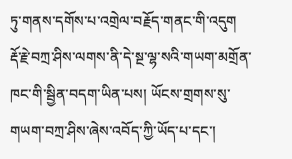ཏུ་གནས་དགོས་པ་འགྲེལ་བརྗོད་གནང་གི་འདུག
རྡོ་རྗེ་བཀྲ་ཤིས་ལགས་ནི་དེ་སྔ་ལྷ་སའི་གཡག་མགྲོན་ཁང་གི་སྦྱིན་བདག་ཡིན་པས། ཡོངས་གྲགས་སུ་གཡག་བཀྲ་ཤིས་ཞེས་འབོད་ཀྱི་ཡོད་པ་དང་།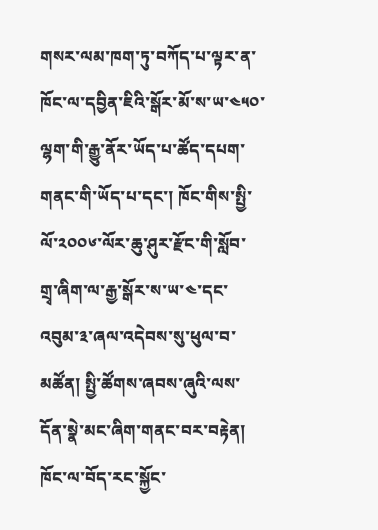གསར་ལམ་ཁག་ཏུ་བཀོད་པ་ལྟར་ན་ཁོང་ལ་དབྱིན་ཇིའི་སྒོར་མོ་ས་ཡ་༤༥༠་ལྷག་གི་རྒྱུ་ནོར་ཡོད་པ་ཚོད་དཔག་གནང་གི་ཡོད་པ་དང་། ཁོང་གིས་སྤྱི་ལོ་༢༠༠༦་ལོར་ཆུ་ཤུར་རྫོང་གི་སློབ་གྲྭ་ཞིག་ལ་རྒྱ་སྒོར་ས་ཡ་༤་དང་འབུམ་༣་ཞལ་འདེབས་སུ་ཕུལ་བ་མཚོན། སྤྱི་ཚོགས་ཞབས་ཞུའི་ལས་དོན་སྣེ་མང་ཞིག་གནང་བར་བརྟེན། ཁོང་ལ་བོད་རང་སྐྱོང་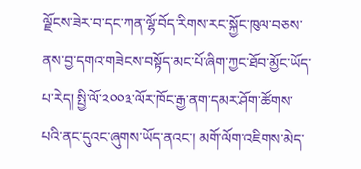ལྗོངས་ཟེར་བ་དང་ཀན་ལྷོ་བོད་རིགས་རང་སྐྱོང་ཁུལ་བཅས་ནས་བྱ་དགའ་གཟེངས་བསྟོད་མང་པོ་ཞིག་ཀྱང་ཐོབ་མྱོང་ཡོད་པ་རེད། སྤྱི་ལོ་༢༠༠༣་ལོར་ཁོང་རྒྱ་ནག་དམར་ཤོག་ཚོགས་པའི་ནང་དུའང་ཞུགས་ཡོད་ནའང་། མགོ་ལོག་འཇིགས་མེད་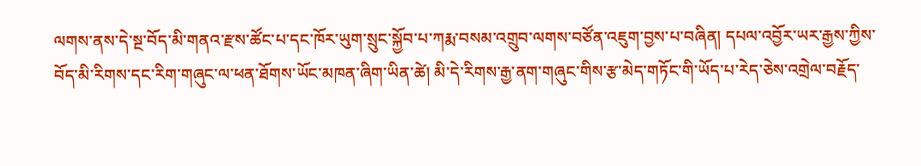ལགས་ནས་དེ་སྔ་བོད་མི་གནའ་རྫས་ཚོང་པ་དང་ཁོར་ཡུག་སྲུང་སྐྱོབ་པ་ཀརྨ་བསམ་འགྲུབ་ལགས་བཙོན་འཇུག་བྱས་པ་བཞིན། དཔལ་འབྱོར་ཡར་རྒྱས་ཀྱིས་བོད་མི་རིགས་དང་རིག་གཞུང་ལ་ཕན་ཐོགས་ཡོང་མཁན་ཞིག་ཡིན་ཚེ། མི་དེ་རིགས་རྒྱ་ནག་གཞུང་གིས་རྩ་མེད་གཏོང་གི་ཡོད་པ་རེད་ཅེས་འགྲེལ་བརྗོད་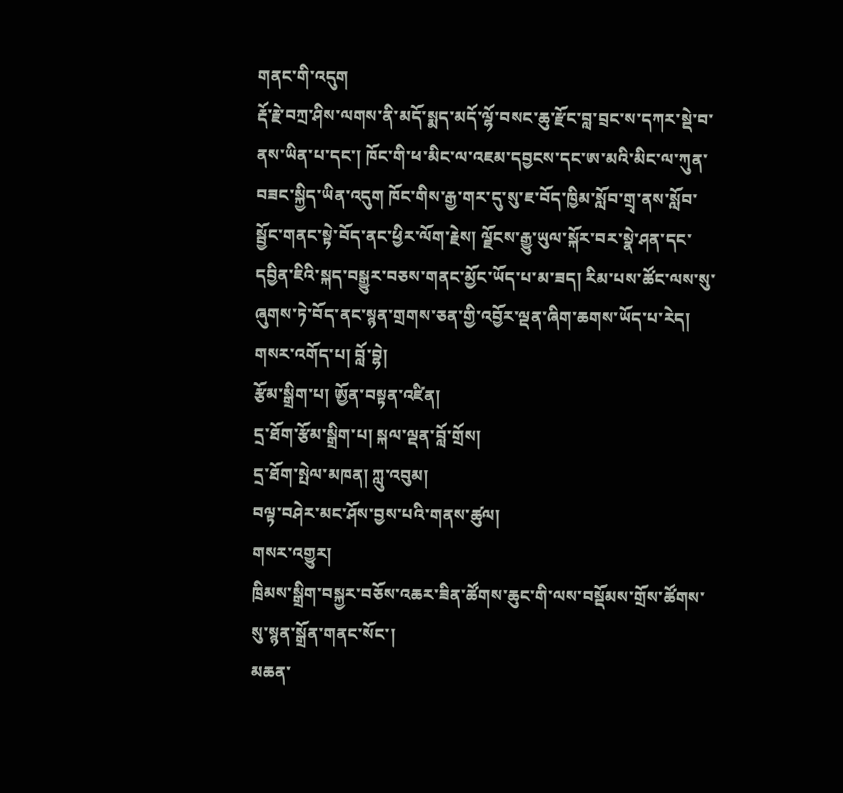གནང་གི་འདུག
རྡོ་རྗེ་བཀྲ་ཤིས་ལགས་ནི་མདོ་སྨད་མདོ་ལྷོ་བསང་ཆུ་རྫོང་བླ་བྲང་ས་དཀར་སྡེ་བ་ནས་ཡིན་པ་དང་། ཁོང་གི་ཕ་མིང་ལ་འཇམ་དབྱངས་དང་ཨ་མའི་མིང་ལ་ཀུན་བཟང་སྐྱིད་ཡིན་འདུག ཁོང་གིས་རྒྱ་གར་དུ་སུ་ཇ་བོད་ཁྱིམ་སློབ་གྲྭ་ནས་སློབ་སྦྱོང་གནང་སྟེ་བོད་ནང་ཕྱིར་ལོག་རྗེས། ལྗོངས་རྒྱུ་ཡུལ་སྐོར་བར་སྣེ་ཤན་དང་དབྱིན་ཇིའི་སྐད་བསྒྱུར་བཅས་གནང་མྱོང་ཡོད་པ་མ་ཟད། རིམ་པས་ཚོང་ལས་སུ་ཞུགས་ཏེ་བོད་ནང་སྙན་གྲགས་ཅན་གྱི་འབྱོར་ལྡན་ཞིག་ཆགས་ཡོད་པ་རེད།
གསར་འགོད་པ། བློ་བྷེ།
རྩོམ་སྒྲིག་པ། ཨྱོན་བསྟན་འཛིན།
དྲ་ཐོག་རྩོམ་སྒྲིག་པ། སྐལ་ལྡན་བློ་གྲོས།
དྲ་ཐོག་སྤེལ་མཁན། ཀླུ་འབུམ།
བལྟ་བཤེར་མང་ཤོས་བྱས་པའི་གནས་ཚུལ།
གསར་འགྱུར།
ཁྲིམས་སྒྲིག་བསྐྱར་བཅོས་འཆར་ཟིན་ཚོགས་ཆུང་གི་ལས་བསྡོམས་གྲོས་ཚོགས་སུ་སྙན་སྒྲོན་གནང་སོང་།
མཆན་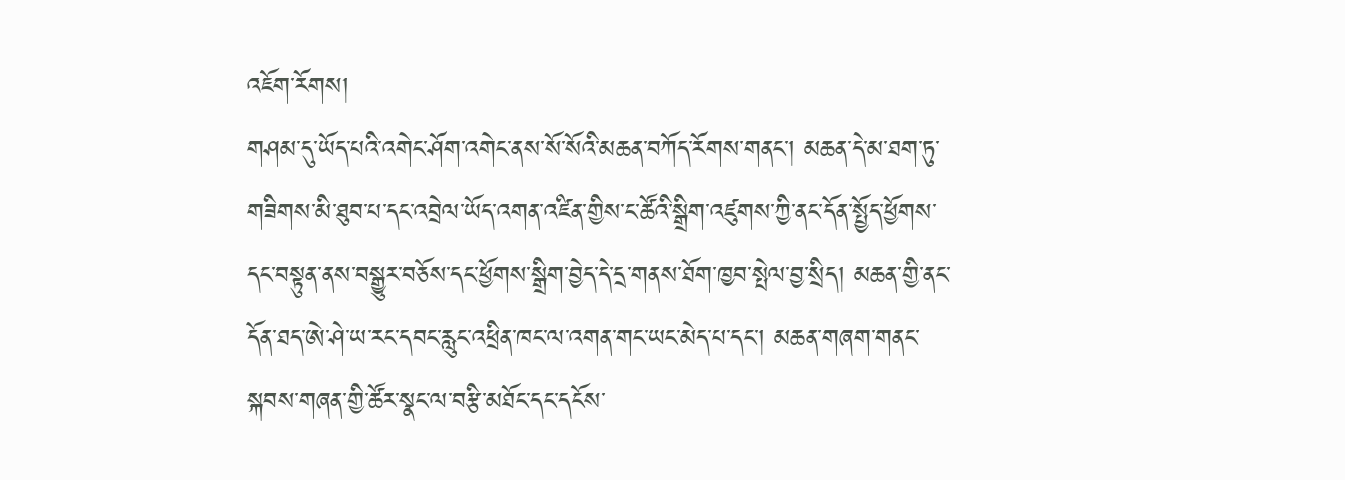འཇོག་རོགས།
གཤམ་དུ་ཡོད་པའི་འགེང་ཤོག་འགེང་ནས་སོ་སོའི་མཆན་བཀོད་རོགས་གནང་། མཆན་དེ་མ་ཐག་ཏུ་གཟིགས་མི་ཐུབ་པ་དང་འབྲེལ་ཡོད་འགན་འཛིན་གྱིས་ང་ཚོའི་སྒྲིག་འཛུགས་ཀྱི་ནང་དོན་སྤྱོད་ཕྱོགས་དང་བསྟུན་ནས་བསྒྱུར་བཅོས་དང་ཕྱོགས་སྒྲིག་བྱེད་དེ་དྲ་གནས་ཐོག་ཁྱབ་སྤེལ་བྱ་སྲིད། མཆན་གྱི་ནང་དོན་ཐད་ཨེ་ཤེ་ཡ་རང་དབང་རླུང་འཕྲིན་ཁང་ལ་འགན་གང་ཡང་མེད་པ་དང་། མཆན་གཞག་གནང་སྐབས་གཞན་གྱི་ཚོར་སྣང་ལ་བརྩི་མཐོང་དང་དངོས་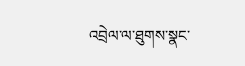འབྲེལ་ལ་ཐུགས་སྣང་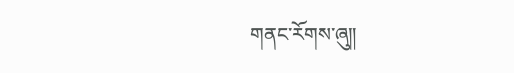གནང་རོགས་ཞུ༎